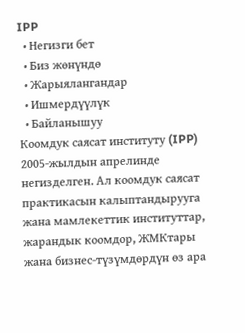IPP
  • Негизги бет
  • Биз жөнүндө
  • Жарыялангандар
  • Ишмердүүлүк
  • Байланышуу
Коомдук саясат институту (IPP) 2005-жылдын апрелинде негизделген. Ал коомдук саясат практикасын калыптандырууга жана мамлекеттик институттар, жарандык коомдор, ЖМКтары жана бизнес-түзүмдөрдүн өз ара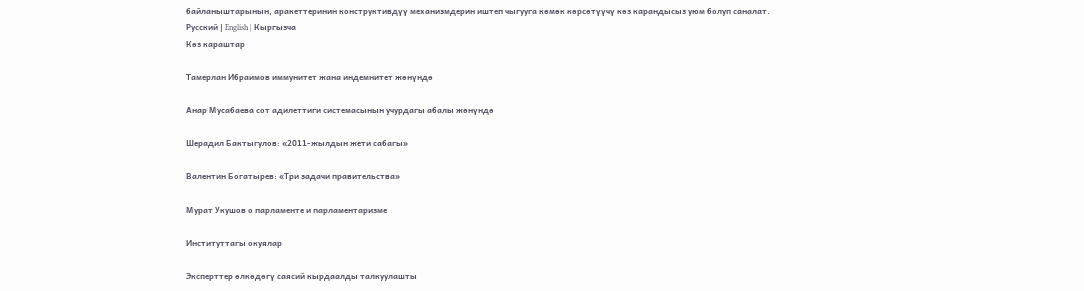байланыштарынын, аракеттеринин конструктивдүү механизмдерин иштеп чыгууга көмөк көрсөтүүчү көз карандысыз уюм болуп саналат.
Русский | English | Кыргызча
Көз караштар

Тамерлан Ибраимов иммунитет жана индемнитет жөнүндө

Анар Мусабаева сот адилеттиги системасынын учурдагы абалы жөнүндө

Шерадил Бактыгулов: «2011-жылдын жети сабагы»

Валентин Богатырев: «Три задачи правительства»

Мурат Укушов о парламенте и парламентаризме

Институттагы окуялар

Эксперттер өлкөдөгү саясий кырдаалды талкуулашты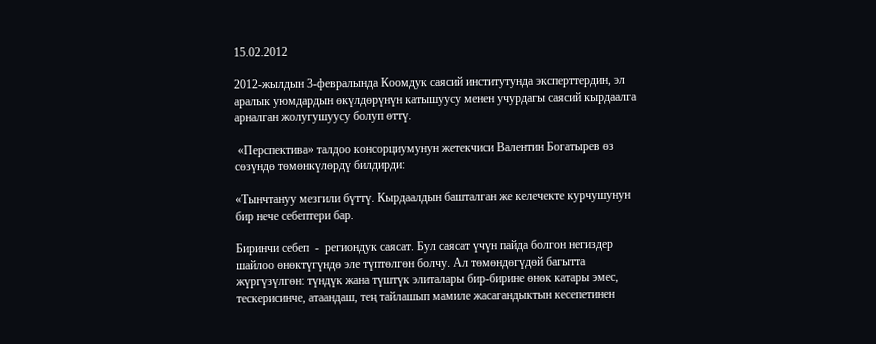15.02.2012

2012-жылдын 3-февралында Коомдук саясий институтунда эксперттердин, эл аралык уюмдардын өкүлдөрүнүн катышуусу менен учурдагы саясий кырдаалга арналган жолугушуусу болуп өттү.

 «Перспектива» талдоо консорциумунун жетекчиси Валентин Богатырев өз сөзүндө төмөнкүлөрдү билдирди:

«Тынчтануу мезгили бүттү. Кырдаалдын башталган же келечекте курчушунун бир нече себептери бар.

Биринчи себеп  -  региондук саясат. Бул саясат үчүн пайда болгон негиздер шайлоо өнөктүгүндө эле түптөлгөн болчу. Ал төмөндөгүдөй багытта жүргүзүлгөн: түндүк жана түштүк элиталары бир-бирине өнөк катары эмес, тескерисинче, атаандаш, тең тайлашып мамиле жасагандыктын кесепетинен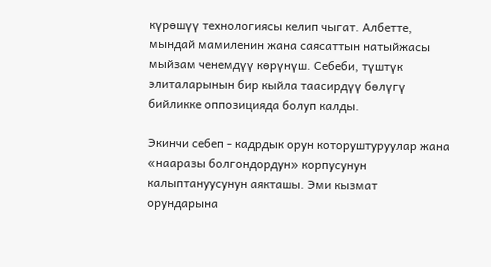күрөшүү технологиясы келип чыгат. Албетте, мындай мамиленин жана саясаттын натыйжасы мыйзам ченемдүү көрүнүш. Себеби, түштүк элиталарынын бир кыйла таасирдүү бөлүгү бийликке оппозицияда болуп калды.

Экинчи себеп - кадрдык орун которуштуруулар жана «нааразы болгондордун» корпусунун калыптануусунун аякташы. Эми кызмат орундарына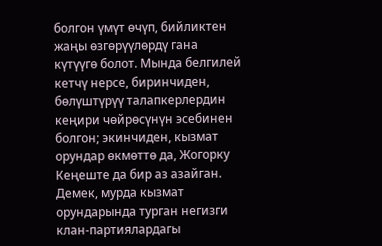болгон үмүт өчүп, бийликтен жаңы өзгөрүүлөрдү гана күтүүгө болот. Мында белгилей кетчү нерсе, биринчиден, бөлүштүрүү талапкерлердин кеңири чөйрөсүнүн эсебинен болгон; экинчиден, кызмат орундар өкмөттө да, Жогорку Кеңеште да бир аз азайган. Демек, мурда кызмат орундарында турган негизги клан-партиялардагы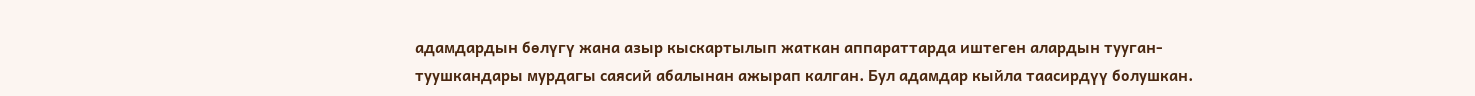адамдардын бөлүгү жана азыр кыскартылып жаткан аппараттарда иштеген алардын тууган-туушкандары мурдагы саясий абалынан ажырап калган. Бул адамдар кыйла таасирдүү болушкан.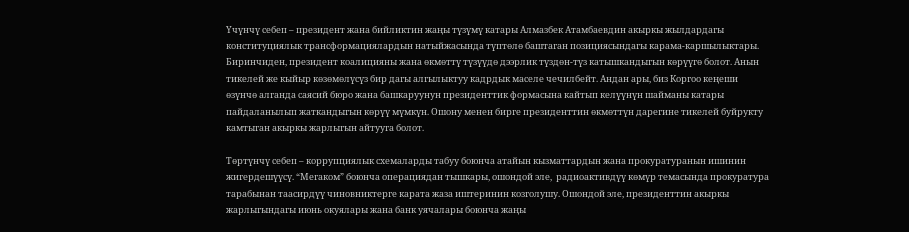Үчүнчү себеп – президент жана бийликтин жаңы түзүмү катары Алмазбек Атамбаевдин акыркы жылдардагы конституциялык трансформациялардын натыйжасында түптөлө баштаган позициясындагы карама-каршылыктары.  Биринчиден, президент коалицияны жана өкмөттү түзүүдө дээрлик түздөн-түз катышкандыгын көрүүгө болот. Анын тикелей же кыйыр көзөмөлүсүз бир дагы алгылыктуу кадрдык маселе чечилбейт. Андан ары, биз Коргоо кеңеши өзүнчө алганда саясий бюро жана башкаруунун президенттик формасына кайтып келүүнүн шайманы катары пайдаланылып жаткандыгын көрүү мүмкүн. Ошону менен бирге президенттин өкмөттүн дарегине тикелей буйрукту камтыган акыркы жарлыгын айтууга болот.

Төртүнчү себеп – коррупциялык схемаларды табуу боюнча атайын кызматтардын жана прокуратуранын ишинин жигердешүүсү. “Мегаком” боюнча операциядан тышкары, ошондой эле,  радиоактивдүү көмүр темасында прокуратура тарабынан таасирдүү чиновниктерге карата жаза иштеринин козголушу. Ошондой эле, президенттин акыркы жарлыгындагы июнь окуялары жана банк уячалары боюнча жаңы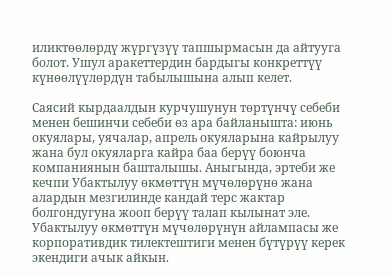иликтөөлөрдү жүргүзүү тапшырмасын да айтууга болот. Ушул аракеттердин бардыгы конкреттүү күнөөлүүлөрдүн табылышына алып келет.

Саясий кырдаалдын курчушунун төртүнчү себеби менен бешинчи себеби өз ара байланышта: июнь окуялары, уячалар, апрель окуяларына кайрылуу жана бул окуяларга кайра баа берүү боюнча компаниянын башталышы. Аныгында, эртеби же кечпи Убактылуу өкмөттүн мүчөлөрүнө жана алардын мезгилинде кандай терс жактар болгондугуна жооп берүү талап кылынат эле. Убактылуу өкмөттүн мүчөлөрүнүн айлампасы же корпоративдик тилектештиги менен бүтүрүү керек экендиги ачык айкын.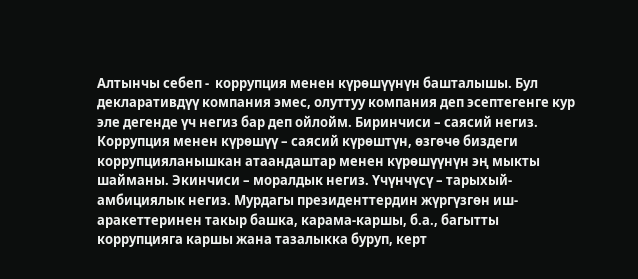Алтынчы себеп -  коррупция менен күрөшүүнүн башталышы. Бул декларативдүү компания эмес, олуттуу компания деп эсептегенге кур эле дегенде үч негиз бар деп ойлойм. Биринчиси – саясий негиз. Коррупция менен күрөшүү – саясий күрөштүн, өзгөчө биздеги коррупцияланышкан атаандаштар менен күрөшүүнүн эң мыкты шайманы. Экинчиси – моралдык негиз. Үчүнчүсү – тарыхый-амбициялык негиз. Мурдагы президенттердин жүргүзгөн иш-аракеттеринен такыр башка, карама-каршы, б.а., багытты коррупцияга каршы жана тазалыкка буруп, керт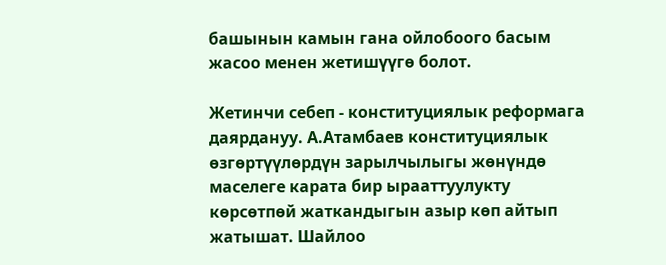башынын камын гана ойлобоого басым жасоо менен жетишүүгө болот.

Жетинчи себеп - конституциялык реформага даярдануу. А.Атамбаев конституциялык өзгөртүүлөрдүн зарылчылыгы жөнүндө маселеге карата бир ырааттуулукту көрсөтпөй жаткандыгын азыр көп айтып жатышат. Шайлоо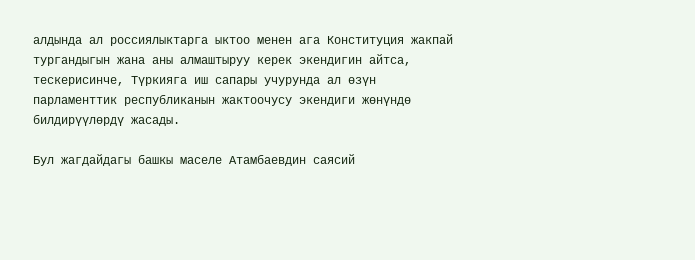алдында ал россиялыктарга ыктоо менен ага Конституция жакпай тургандыгын жана аны алмаштыруу керек экендигин айтса, тескерисинче, Түркияга иш сапары учурунда ал өзүн парламенттик республиканын жактоочусу экендиги жөнүндө билдирүүлөрдү жасады.

Бул жагдайдагы башкы маселе Атамбаевдин саясий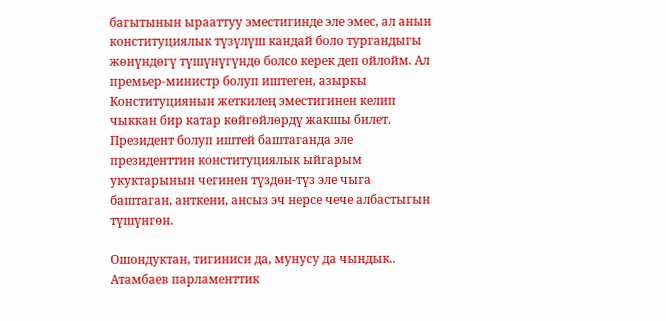багытынын ырааттуу эместигинде эле эмес, ал анын конституциялык түзүлүш кандай боло тургандыгы жөнүндөгү түшүнүгүндө болсо керек деп ойлойм. Ал премьер-министр болуп иштеген, азыркы Конституциянын жеткилең эместигинен келип чыккан бир катар көйгөйлөрдү жакшы билет. Президент болуп иштей баштаганда эле президенттин конституциялык ыйгарым укуктарынын чегинен түздөн-түз эле чыга баштаган, анткени, ансыз эч нерсе чече албастыгын түшүнгөн.

Ошондуктан, тигиниси да, мунусу да чындык.. Атамбаев парламенттик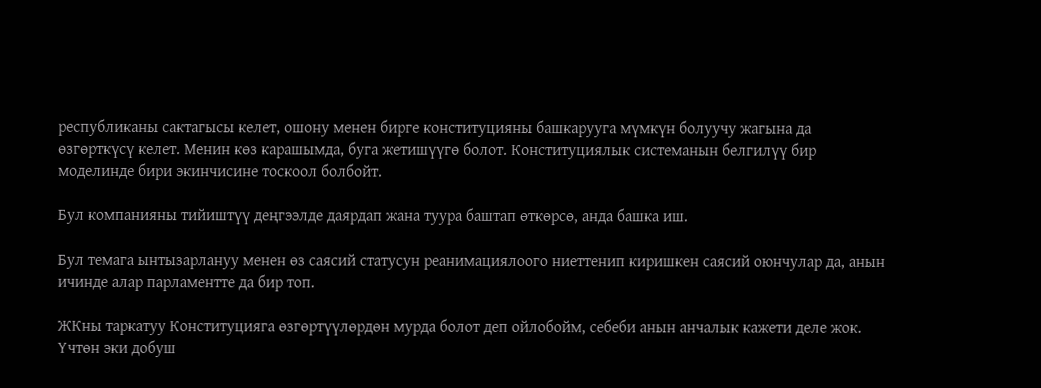республиканы сактагысы келет, ошону менен бирге конституцияны башкарууга мүмкүн болуучу жагына да өзгөрткүсү келет. Менин көз карашымда, буга жетишүүгө болот. Конституциялык системанын белгилүү бир моделинде бири экинчисине тоскоол болбойт.

Бул компанияны тийиштүү деңгээлде даярдап жана туура баштап өткөрсө, анда башка иш.

Бул темага ынтызарлануу менен өз саясий статусун реанимациялоого ниеттенип киришкен саясий оюнчулар да, анын ичинде алар парламентте да бир топ.

ЖКны таркатуу Конституцияга өзгөртүүлөрдөн мурда болот деп ойлобойм, себеби анын анчалык кажети деле жок. Үчтөн эки добуш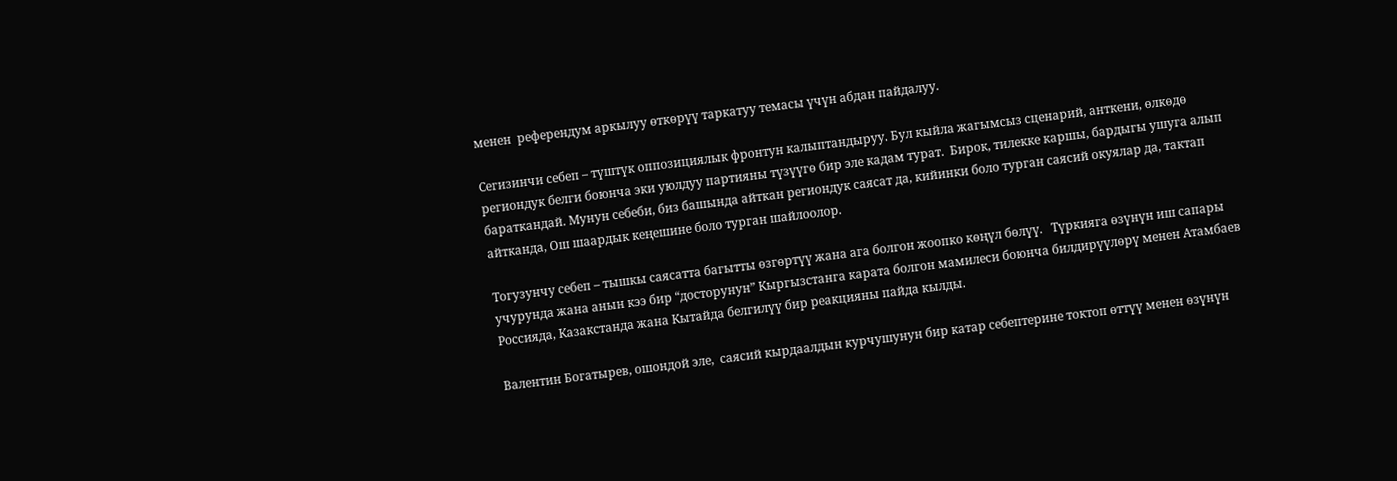менен  референдум аркылуу өткөрүү таркатуу темасы үчүн абдан пайдалуу.

Сегизинчи себеп – түштүк оппозициялык фронтун калыптандыруу. Бул кыйла жагымсыз сценарий, анткени, өлкөдө региондук белги боюнча эки уюлдуу партияны түзүүгө бир эле кадам турат.  Бирок, тилекке каршы, бардыгы ушуга алып бараткандай. Мунун себеби, биз башында айткан региондук саясат да, кийинки боло турган саясий окуялар да, тактап айтканда, Ош шаардык кеңешине боло турган шайлоолор.

Тогузунчу себеп – тышкы саясатта багытты өзгөртүү жана ага болгон жоопко көңүл бөлүү.   Түркияга өзүнүн иш сапары учурунда жана анын кээ бир “досторунун” Кыргызстанга карата болгон мамилеси боюнча билдирүүлөрү менен Атамбаев Россияда, Казакстанда жана Кытайда белгилүү бир реакцияны пайда кылды.

Валентин Богатырев, ошондой эле,  саясий кырдаалдын курчушунун бир катар себептерине токтоп өттүү менен өзүнүн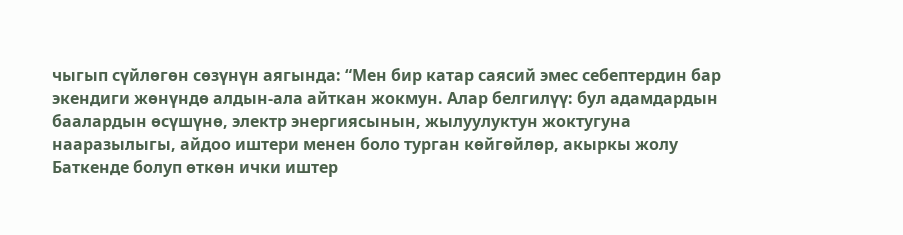чыгып сүйлөгөн сөзүнүн аягында: “Мен бир катар саясий эмес себептердин бар экендиги жөнүндө алдын-ала айткан жокмун. Алар белгилүү: бул адамдардын баалардын өсүшүнө, электр энергиясынын, жылуулуктун жоктугуна нааразылыгы, айдоо иштери менен боло турган көйгөйлөр, акыркы жолу Баткенде болуп өткөн ички иштер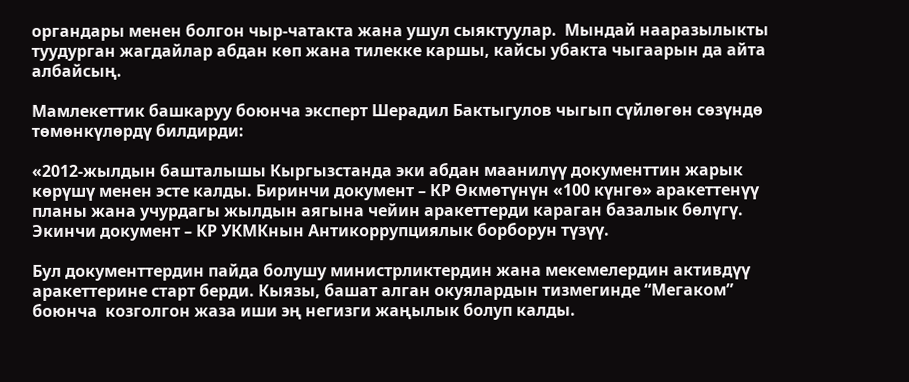органдары менен болгон чыр-чатакта жана ушул сыяктуулар.  Мындай нааразылыкты туудурган жагдайлар абдан көп жана тилекке каршы, кайсы убакта чыгаарын да айта албайсың.

Мамлекеттик башкаруу боюнча эксперт Шерадил Бактыгулов чыгып сүйлөгөн сөзүндө төмөнкүлөрдү билдирди:

«2012-жылдын башталышы Кыргызстанда эки абдан маанилүү документтин жарык көрүшү менен эсте калды. Биринчи документ – КР Өкмөтүнүн «100 күнгө» аракеттенүү планы жана учурдагы жылдын аягына чейин аракеттерди караган базалык бөлүгү. Экинчи документ – КР УКМКнын Антикоррупциялык борборун түзүү.

Бул документтердин пайда болушу министрликтердин жана мекемелердин активдүү аракеттерине старт берди. Кыязы, башат алган окуялардын тизмегинде “Мегаком” боюнча  козголгон жаза иши эң негизги жаңылык болуп калды.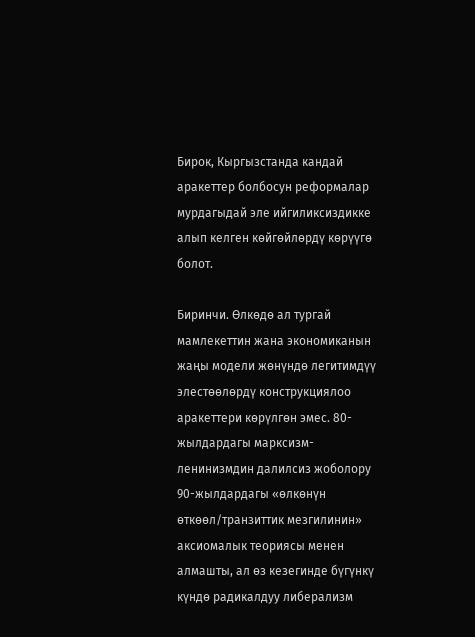Бирок, Кыргызстанда кандай аракеттер болбосун реформалар мурдагыдай эле ийгиликсиздикке алып келген көйгөйлөрдү көрүүгө болот.

Биринчи. Өлкөдө ал тургай мамлекеттин жана экономиканын жаңы модели жөнүндө легитимдүү элестөөлөрдү конструкциялоо аракеттери көрүлгөн эмес. 80-жылдардагы марксизм-ленинизмдин далилсиз жоболору 90-жылдардагы «өлкөнүн өткөөл/транзиттик мезгилинин» аксиомалык теориясы менен алмашты, ал өз кезегинде бүгүнкү күндө радикалдуу либерализм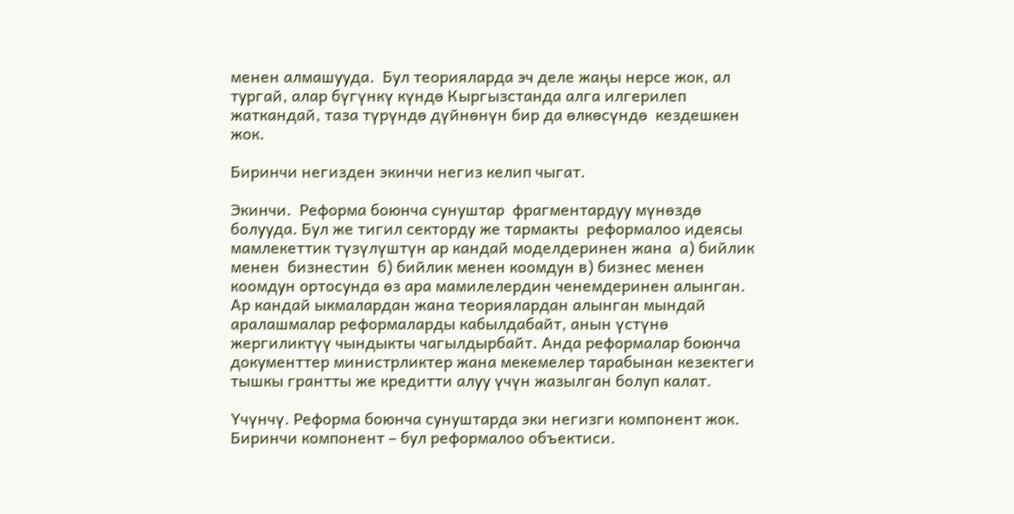менен алмашууда.  Бул теорияларда эч деле жаңы нерсе жок, ал тургай, алар бүгүнкү күндө Кыргызстанда алга илгерилеп жаткандай, таза түрүндө дүйнөнүн бир да өлкөсүндө  кездешкен жок.

Биринчи негизден экинчи негиз келип чыгат.

Экинчи.  Реформа боюнча сунуштар  фрагментардуу мүнөздө болууда. Бул же тигил секторду же тармакты  реформалоо идеясы мамлекеттик түзүлүштүн ар кандай моделдеринен жана  а) бийлик менен  бизнестин  б) бийлик менен коомдун в) бизнес менен коомдун ортосунда өз ара мамилелердин ченемдеринен алынган. Ар кандай ыкмалардан жана теориялардан алынган мындай аралашмалар реформаларды кабылдабайт, анын үстүнө жергиликтүү чындыкты чагылдырбайт. Анда реформалар боюнча документтер министрликтер жана мекемелер тарабынан кезектеги тышкы грантты же кредитти алуу үчүн жазылган болуп калат.

Үчүнчү. Реформа боюнча сунуштарда эки негизги компонент жок. Биринчи компонент – бул реформалоо объектиси.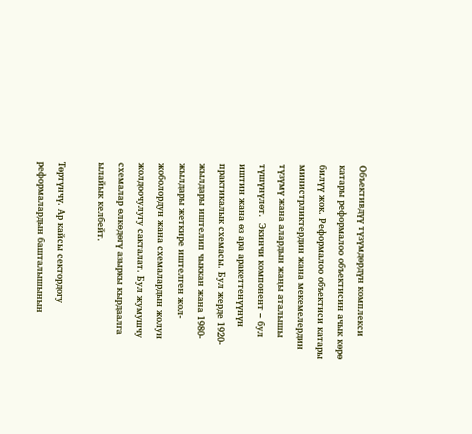Объективдүү түзүмдөрдүн комплекси катары реформалоо объектисин ачык көрө билүү жок. Реформалоо объектиси катары министрликтердин жана мекемелердин түзүмү жана алардын жаңы аталышы түшүнүлөт.  Экинчи компонент – бул иштин жана өз ара аракеттенүүнүн практикалык схемасы. Бул жерде 1920-жылдары иштелип чыккан жана 1980-жылдары жеткире иштелген жол-жоболордун жана схемалардын жолун жолдоочулугу сакталат. Бул жумушчу схемалар өлкөдөгү азыркы кырдаалга ылайык келбейт.

Төртүнчү. Ар кайсы сектордогу реформалардын башталышынын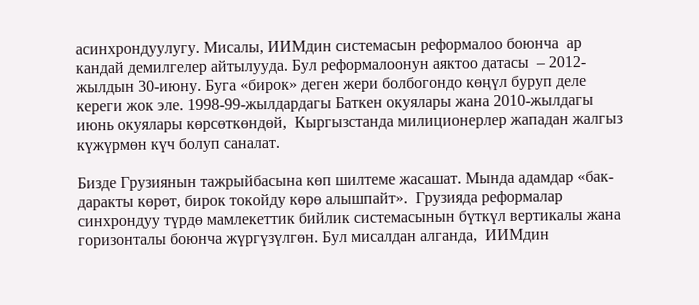асинхрондуулугу. Мисалы, ИИМдин системасын реформалоо боюнча  ар кандай демилгелер айтылууда. Бул реформалоонун аяктоо датасы  – 2012-жылдын 30-июну. Буга «бирок» деген жери болбогондо көңүл буруп деле кереги жок эле. 1998-99-жылдардагы Баткен окуялары жана 2010-жылдагы июнь окуялары көрсөткөндөй,  Кыргызстанда милиционерлер жападан жалгыз күжүрмөн күч болуп саналат.

Бизде Грузиянын тажрыйбасына көп шилтеме жасашат. Мында адамдар «бак-даракты көрөт, бирок токойду көрө алышпайт».  Грузияда реформалар  синхрондуу түрдө мамлекеттик бийлик системасынын бүткүл вертикалы жана  горизонталы боюнча жүргүзүлгөн. Бул мисалдан алганда,  ИИМдин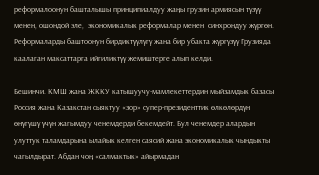реформалоонун башталышы принципиалдуу жаңы грузин армиясын түзүү менен, ошондой эле,  экономикалык реформалар менен  синхрондуу жүргөн. Реформаларды баштоонун бирдиктүүлүгү жана бир убакта жүргүзүү Грузияда каалаган максаттарга ийгиликтүү жемиштерге алып келди.

Бешинчи. КМШ жана ЖККУ катышуучу-мамлекеттердин мыйзамдык базасы Россия жана Казакстан сыяктуу «зор» супер-президенттик өлкөлөрдүн  өнүгүшү үчүн жагымдуу ченемдерди бекемдейт. Бул ченемдер алардын улуттук таламдарына ылайык келген саясий жана экономикалык чындыкты чагылдырат. Абдан чоң «салмактык» айырмадан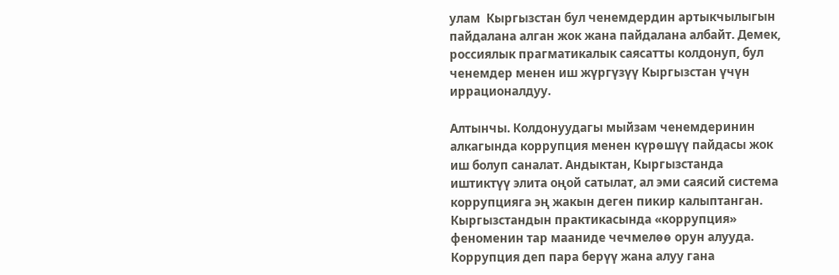улам  Кыргызстан бул ченемдердин артыкчылыгын пайдалана алган жок жана пайдалана албайт. Демек, россиялык прагматикалык саясатты колдонуп, бул ченемдер менен иш жүргүзүү Кыргызстан үчүн   иррационалдуу.

Алтынчы. Колдонуудагы мыйзам ченемдеринин алкагында коррупция менен күрөшүү пайдасы жок иш болуп саналат. Андыктан, Кыргызстанда иштиктүү элита оңой сатылат, ал эми саясий система коррупцияга эң жакын деген пикир калыптанган. Кыргызстандын практикасында «коррупция» феноменин тар мааниде чечмелөө орун алууда. Коррупция деп пара берүү жана алуу гана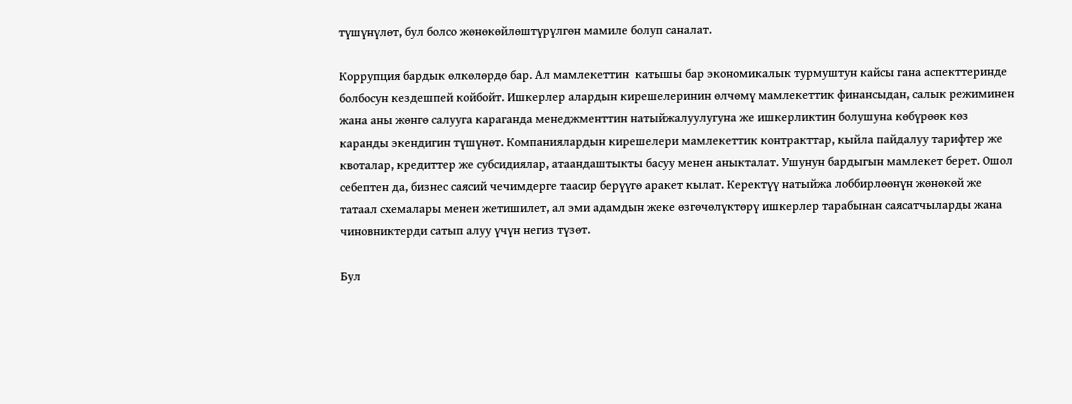түшүнүлөт, бул болсо жөнөкөйлөштүрүлгөн мамиле болуп саналат.

Коррупция бардык өлкөлөрдө бар. Ал мамлекеттин  катышы бар экономикалык турмуштун кайсы гана аспекттеринде болбосун кездешпей койбойт. Ишкерлер алардын кирешелеринин өлчөмү мамлекеттик финансыдан, салык режиминен жана аны жөнгө салууга караганда менеджменттин натыйжалуулугуна же ишкерликтин болушуна көбүрөөк көз каранды экендигин түшүнөт. Компаниялардын кирешелери мамлекеттик контракттар, кыйла пайдалуу тарифтер же квоталар, кредиттер же субсидиялар, атаандаштыкты басуу менен аныкталат. Ушунун бардыгын мамлекет берет. Ошол себептен да, бизнес саясий чечимдерге таасир берүүгө аракет кылат. Керектүү натыйжа лоббирлөөнүн жөнөкөй же татаал схемалары менен жетишилет, ал эми адамдын жеке өзгөчөлүктөрү ишкерлер тарабынан саясатчыларды жана чиновниктерди сатып алуу үчүн негиз түзөт.

Бул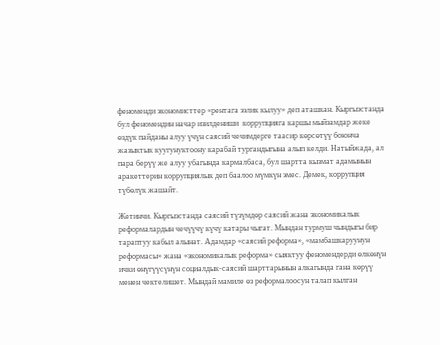феноменди экономисттер «рентага ээлик кылуу» деп аташкан. Кыргызстанда бул феномендин начар изилдениши  коррупцияга каршы мыйзамдар жеке өздүк пайданы алуу үчүн саясий чечимдерге таасир көрсөтүү боюнча жазыктык куугунуктоону карабай тургандыгына алып келди. Натыйжада, ал пара берүү же алуу убагында кармалбаса, бул шартта кызмат адамынын аракеттерин коррупциялык деп баалоо мүмкүн эмес. Демек, коррупция түбөлүк жашайт.

Жетинчи. Кыргызстанда саясий түзүмдөр саясий жана экономикалык реформалардын чечүүчү күчү катары чыгат. Мындан турмуш чындыгы бир тараптуу кабыл алынат. Адамдар «саясий реформа», «мамбашкаруунун реформасы» жана «экономикалык реформа» сыяктуу феномендерди өлкөнүн ички өнүгүүсүнүн социалдык-саясий шарттарынын алкагында гана көрүү менен чектелишет. Мындай мамиле өз реформалоосун талап кылган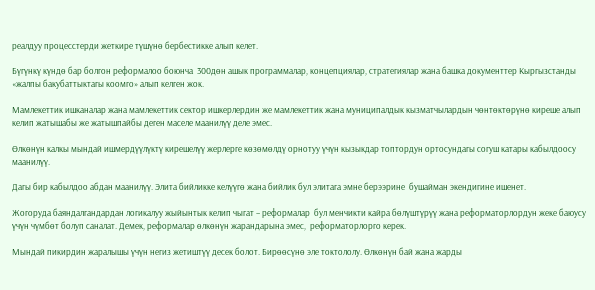реалдуу процесстерди жеткире түшүнө бербестикке алып келет.

Бүгүнкү күндө бар болгон реформалоо боюнча  300дөн ашык программалар, концепциялар, стратегиялар жана башка документтер Кыргызстанды «жалпы бакубаттыктагы коомго» алып келген жок.

Мамлекеттик ишканалар жана мамлекеттик сектор ишкерлердин же мамлекеттик жана муниципалдык кызматчылардын чөнтөктөрүнө киреше алып келип жатышабы же жатышпайбы деген маселе маанилүү деле эмес.

Өлкөнүн калкы мындай ишмердүүлүктү кирешелүү жерлерге көзөмөлдү орнотуу үчүн кызыкдар топтордун ортосундагы согуш катары кабылдоосу маанилүү.

Дагы бир кабылдоо абдан маанилүү. Элита бийликке келүүгө жана бийлик бул элитага эмне берээрине  бушайман экендигине ишенет.

Жогоруда баяндалгандардан логикалуу жыйынтык келип чыгат – реформалар  бул менчикти кайра бөлүштүрүү жана реформаторлордун жеке баюусу үчүн чүмбөт болуп саналат. Демек, реформалар өлкөнүн жарандарына эмес,  реформаторлорго керек.

Мындай пикирдин жаралышы үчүн негиз жетиштүү десек болот. Бирөөсүнө эле токтололу. Өлкөнүн бай жана жарды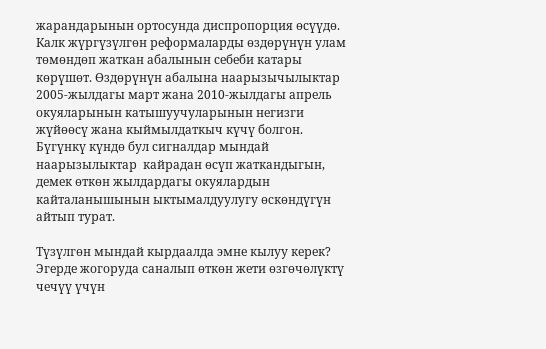жарандарынын ортосунда диспропорция өсүүдө. Калк жүргүзүлгөн реформаларды өздөрүнүн улам төмөндөп жаткан абалынын себеби катары көрүшөт. Өздөрүнүн абалына наарызычылыктар 2005-жылдагы март жана 2010-жылдагы апрель окуяларынын катышуучуларынын негизги жүйөөсү жана кыймылдаткыч күчү болгон. Бүгүнкү күндө бул сигналдар мындай наарызылыктар  кайрадан өсүп жаткандыгын, демек өткөн жылдардагы окуялардын кайталанышынын ыктымалдуулугу өскөндүгүн айтып турат.

Түзүлгөн мындай кырдаалда эмне кылуу керек? Эгерде жогоруда саналып өткөн жети өзгөчөлүктү чечүү үчүн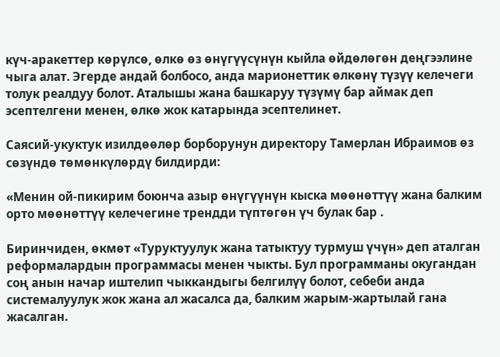күч-аракеттер көрүлсө, өлкө өз өнүгүүсүнүн кыйла өйдөлөгөн деңгээлине чыга алат. Эгерде андай болбосо, анда марионеттик өлкөнү түзүү келечеги толук реалдуу болот. Аталышы жана башкаруу түзүмү бар аймак деп эсептелгени менен, өлкө жок катарында эсептелинет.

Саясий-укуктук изилдөөлөр борборунун директору Тамерлан Ибраимов өз сөзүндө төмөнкүлөрдү билдирди:

«Менин ой-пикирим боюнча азыр өнүгүүнүн кыска мөөнөттүү жана балким орто мөөнөттүү келечегине трендди түптөгөн үч булак бар .

Биринчиден, өкмөт «Туруктуулук жана татыктуу турмуш үчүн» деп аталган реформалардын программасы менен чыкты. Бул программаны окугандан соң анын начар иштелип чыккандыгы белгилүү болот, себеби анда системалуулук жок жана ал жасалса да, балким жарым-жартылай гана жасалган.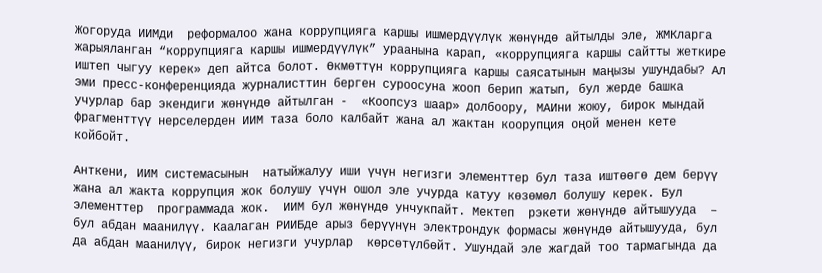Жогоруда ИИМди  реформалоо жана коррупцияга каршы ишмердүүлүк жөнүндө айтылды эле, ЖМКларга жарыяланган “коррупцияга каршы ишмердүүлүк” ураанына карап, «коррупцияга каршы сайтты жеткире иштеп чыгуу керек» деп айтса болот. Өкмөттүн коррупцияга каршы саясатынын маңызы ушундабы? Ал эми пресс-конференцияда журналисттин берген суроосуна жооп берип жатып, бул жерде башка учурлар бар экендиги жөнүндө айтылган -  «Коопсуз шаар» долбоору, МАИни жоюу, бирок мындай фрагменттүү нерселерден ИИМ таза боло калбайт жана ал жактан коорупция оңой менен кете койбойт.

Анткени, ИИМ системасынын  натыйжалуу иши үчүн негизги элементтер бул таза иштөөгө дем берүү жана ал жакта коррупция жок болушу үчүн ошол эле учурда катуу көзөмөл болушу керек. Бул элементтер  программада жок.  ИИМ бул жөнүндө унчукпайт. Мектеп  рэкети жөнүндө айтышууда  – бул абдан маанилүү. Каалаган РИИБде арыз берүүнүн электрондук формасы жөнүндө айтышууда, бул да абдан маанилүү, бирок негизги учурлар  көрсөтүлбөйт. Ушундай эле жагдай тоо тармагында да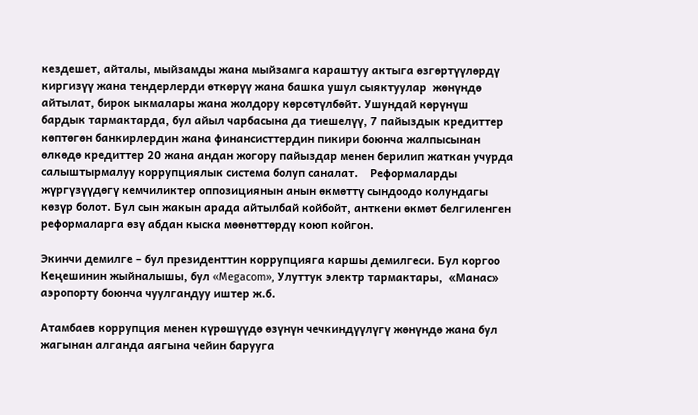кездешет, айталы, мыйзамды жана мыйзамга караштуу актыга өзгөртүүлөрдү киргизүү жана тендерлерди өткөрүү жана башка ушул сыяктуулар  жөнүндө  айтылат, бирок ыкмалары жана жолдору көрсөтүлбөйт. Ушундай көрүнүш бардык тармактарда, бул айыл чарбасына да тиешелүү, 7 пайыздык кредиттер көптөгөн банкирлердин жана финансисттердин пикири боюнча жалпысынан өлкөдө кредиттер 20 жана андан жогору пайыздар менен берилип жаткан учурда салыштырмалуу коррупциялык система болуп саналат.    Реформаларды жүргүзүүдөгү кемчиликтер оппозициянын анын өкмөттү сындоодо колундагы көзүр болот. Бул сын жакын арада айтылбай койбойт, анткени өкмөт белгиленген реформаларга өзү абдан кыска мөөнөттөрдү коюп койгон.

Экинчи демилге – бул президенттин коррупцияга каршы демилгеси. Бул коргоо Кеңешинин жыйналышы, бул «Megacom», Улуттук электр тармактары,  «Манас»  аэропорту боюнча чуулгандуу иштер ж.б.

Атамбаев коррупция менен күрөшүүдө өзүнүн чечкиндүүлүгү жөнүндө жана бул жагынан алганда аягына чейин барууга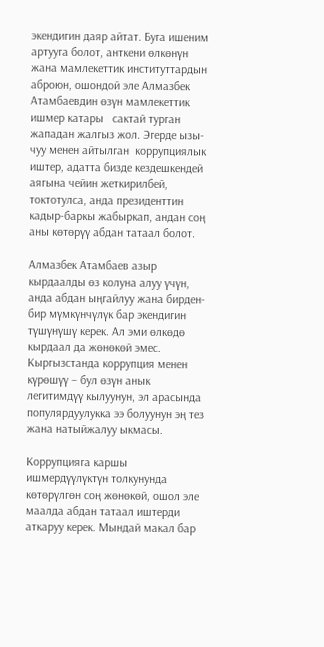экендигин даяр айтат. Буга ишеним артууга болот, анткени өлкөнүн жана мамлекеттик институттардын аброюн, ошондой эле Алмазбек Атамбаевдин өзүн мамлекеттик ишмер катары   сактай турган жападан жалгыз жол. Эгерде ызы-чуу менен айтылган  коррупциялык иштер, адатта бизде кездешкендей аягына чейин жеткирилбей, токтотулса, анда президенттин кадыр-баркы жабыркап, андан соң аны көтөрүү абдан татаал болот.

Алмазбек Атамбаев азыр кырдаалды өз колуна алуу үчүн, анда абдан ыңгайлуу жана бирден-бир мүмкүнчүлүк бар экендигин түшүнүшү керек. Ал эми өлкөдө кырдаал да жөнөкөй эмес. Кыргызстанда коррупция менен күрөшүү – бул өзүн анык легитимдүү кылуунун, эл арасында популярдуулукка ээ болуунун эң тез жана натыйжалуу ыкмасы.

Коррупцияга каршы ишмердүүлүктүн толкунунда көтөрүлгөн соң жөнөкөй, ошол эле маалда абдан татаал иштерди  аткаруу керек. Мындай макал бар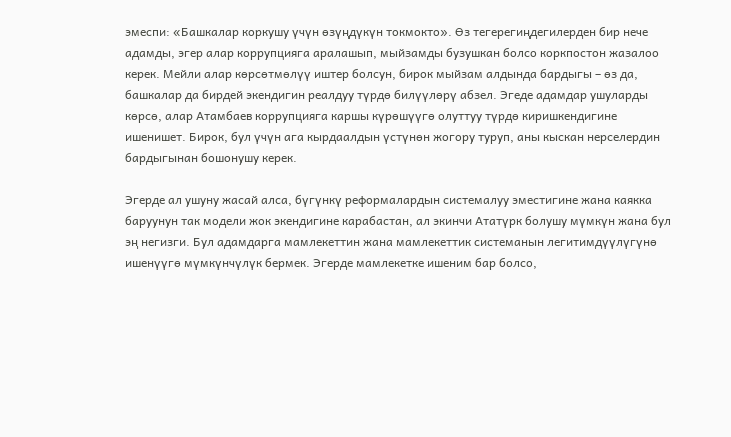эмеспи: «Башкалар коркушу үчүн өзүңдүкүн токмокто». Өз тегерегиңдегилерден бир нече адамды, эгер алар коррупцияга аралашып, мыйзамды бузушкан болсо коркпостон жазалоо керек. Мейли алар көрсөтмөлүү иштер болсун, бирок мыйзам алдында бардыгы – өз да, башкалар да бирдей экендигин реалдуу түрдө билүүлөрү абзел. Эгеде адамдар ушуларды көрсө, алар Атамбаев коррупцияга каршы күрөшүүгө олуттуу түрдө киришкендигине ишенишет. Бирок, бул үчүн ага кырдаалдын үстүнөн жогору туруп, аны кыскан нерселердин бардыгынан бошонушу керек.

Эгерде ал ушуну жасай алса, бүгүнкү реформалардын системалуу эместигине жана каякка баруунун так модели жок экендигине карабастан, ал экинчи Ататүрк болушу мүмкүн жана бул эң негизги. Бул адамдарга мамлекеттин жана мамлекеттик системанын легитимдүүлүгүнө ишенүүгө мүмкүнчүлүк бермек. Эгерде мамлекетке ишеним бар болсо,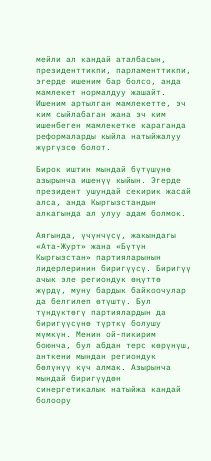мейли ал кандай аталбасын, президенттикпи, парламенттикпи, эгерде ишеним бар болсо, анда мамлекет нормалдуу жашайт. Ишеним артылган мамлекетте, эч ким сыйлабаган жана эч ким ишенбеген мамлекетке караганда реформаларды кыйла натыйжалуу жүргүзсө болот.

Бирок иштин мындай бүтүшүнө азырынча ишенүү кыйын. Эгерде президент ушундай секирик жасай алса, анда Кыргызстандын алкагында ал улуу адам болмок.

Аягында, үчүнчүсү, жакындагы «Ата-Журт» жана «Бүтүн Кыргызстан» партияларынын лидерлеринин биригүүсү. Биригүү ачык эле региондук өңүттө жүрдү, муну бардык байкоочулар да белгилеп өтүштү. Бул түндүктөгү партиялардын да биригүүсүнө түрткү болушу мүмкүн. Менин ой-пикирим боюнча, бул абдан терс көрүнүш, анткени мындан региондук бөлүнүү күч алмак. Азырынча мындай биригүүдөн синергетикалык натыйжа кандай болоору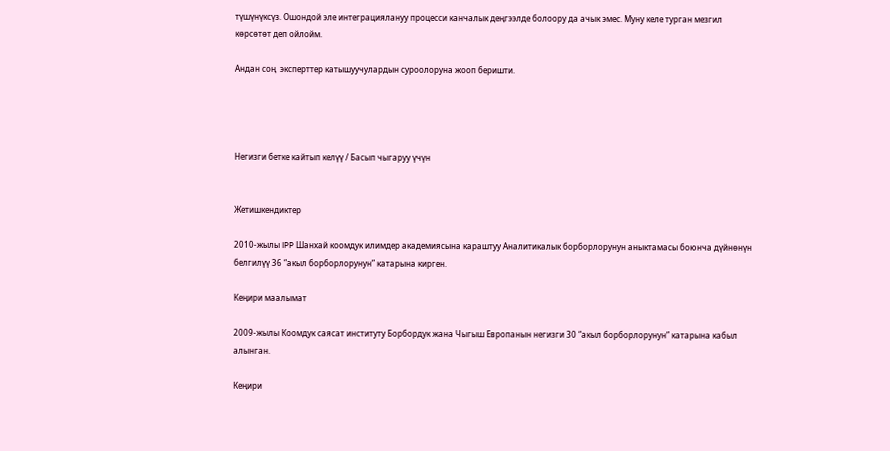түшүнүксүз. Ошондой эле интеграциялануу процесси канчалык деңгээлде болоору да ачык эмес. Муну келе турган мезгил көрсөтөт деп ойлойм.

Андан соң  эксперттер катышуучулардын суроолоруна жооп беришти.




Негизги бетке кайтып келүү / Басып чыгаруу үчүн


Жетишкендиктер

2010-жылы IPP Шанхай коомдук илимдер академиясына караштуу Аналитикалык борборлорунун аныктамасы боюнча дүйнөнүн белгилүү 36 “акыл борборлорунун” катарына кирген.

Кеңири маалымат

2009-жылы Коомдук саясат институту Борбордук жана Чыгыш Европанын негизги 30 “акыл борборлорунун” катарына кабыл алынган.

Кеңири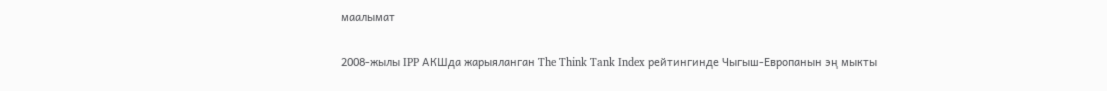маалымат

2008-жылы IPP АКШда жарыяланган The Think Tank Index рейтингинде Чыгыш-Европанын эң мыкты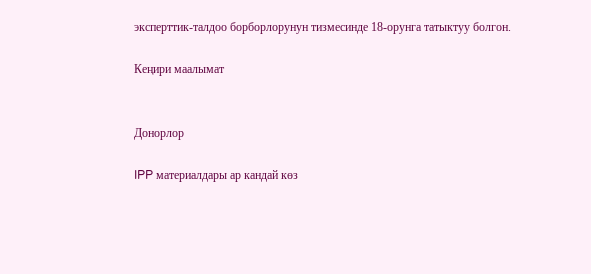эксперттик-талдоо борборлорунун тизмесинде 18-орунга татыктуу болгон.

Кеңири маалымат


Донорлор

IPP материалдары ар кандай көз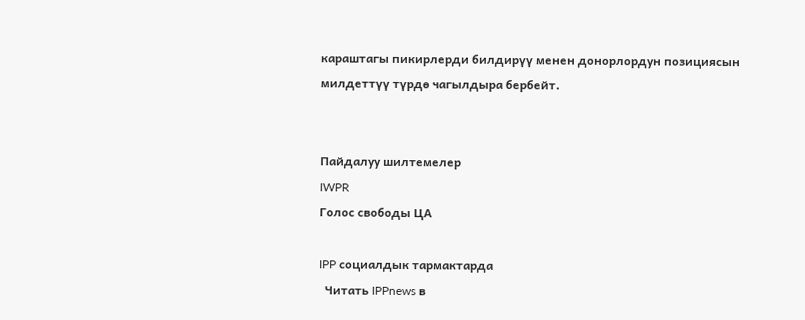караштагы пикирлерди билдирүү менен донорлордун позициясын милдеттүү түрдө чагылдыра бербейт.


Пайдалуу шилтемелер
IWPR
Голос свободы ЦА

IPP социалдык тармактарда
  Читать IPPnews в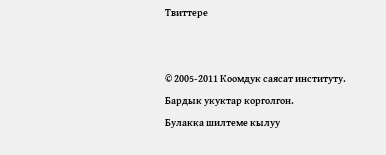Твиттере


© 2005-2011 Коомдук саясат институту.
Бардык укуктар корголгон.
Булакка шилтеме кылуу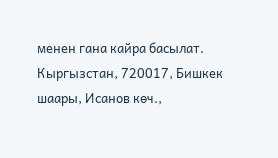менен гана кайра басылат.
Кыргызстан, 720017, Бишкек шаары, Исанов көч.,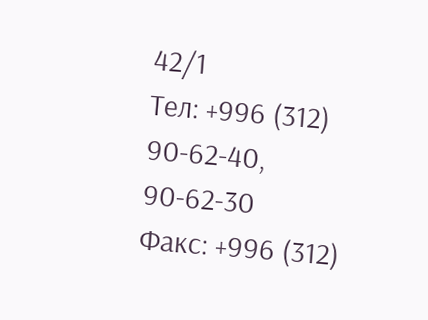42/1
Тел: +996 (312) 90-62-40, 90-62-30
Факс: +996 (312)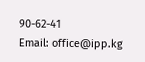90-62-41
Email: office@ipp.kg